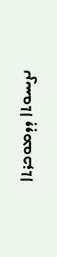ܢܨܝܚܘܬܐ ܕܕܡܘܟܪܬܐ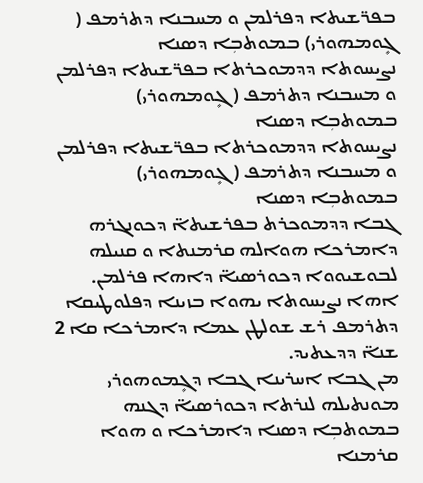ܒܦܪ̈ܫܝܬܐ ܕܦܪܠܡܢ ܘ ܡܚܒܢܐ ܕܬܪܡܦ ( ܓܻܘܡܗܘܪܝ) ܒܡܘܬܒܼܐ ܕܣܢܐ
ܢܨܝܚܘܬܐ ܕܕܡܘܟܪܬܐ ܒܦܪ̈ܫܝܬܐ ܕܦܪܠܡܢ ܘ ܡܚܒܢܐ ܕܬܪܡܦ ( ܓܻܘܡܗܘܪܝ) ܒܡܘܬܒܼܐ ܕܣܢܐ
ܢܨܝܚܘܬܐ ܕܕܡܘܟܪܬܐ ܒܦܪ̈ܫܝܬܐ ܕܦܪܠܡܢ ܘ ܡܚܒܢܐ ܕܬܪܡܦ ( ܓܻܘܡܗܘܪܝ) ܒܡܘܬܒܼܐ ܕܣܢܐ
ܓܒܐ ܕܕܡܘܟܪܬ ܒܦܪܫܝܬܐ̈ ܕܟܘܢܓܪܗ ܕܐܡܪܟܐ ܗܘܐܠܗ ܩܪܡܢܬܐ ܘ ܩܢܝܠܗ ܠܒܘܫܝܘܘܐ ܕܟܘܪܣܝܐ̈ ܕܐܗܐ ܦܪܠܡܢ. ܐܗܐ ܢܨܝܚܘܬܐ ܝܗܘܐ ܒܙܝܢܐ ܕܦܠܘܛܝܩܐ ܕܬܪܡܦ ܪܫ ܫܘܠܛܢ ܥܡܐ ܕܐܡܪܟܐ ܩܐ 2 ܫܢܐ̈ ܕܕܥܬܝܕ.
ܡܢ ܓܒܐ ܐܚܪܝܢܐ ܓܒܐ ܕܓܻܡܘܗܘܪܝ ܡܘܢܬܝܠܗ ܠܢܪܬܐ ܕܟܘܪܣܝܐ̈ ܕܓܢܗ ܒܡܘܬܒܼܐ ܕܣܢܐ ܕܐܡܪܟܐ ܘ ܗܘܐ ܩܪܡܢܐ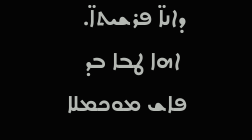ܕܐܢܐ̈ ܦܪܫܝܬܐ̈.
 ܐܗܐ ܛܒܐ ܒܕ ܦܐܫ ܡܘܟܡܠܐ